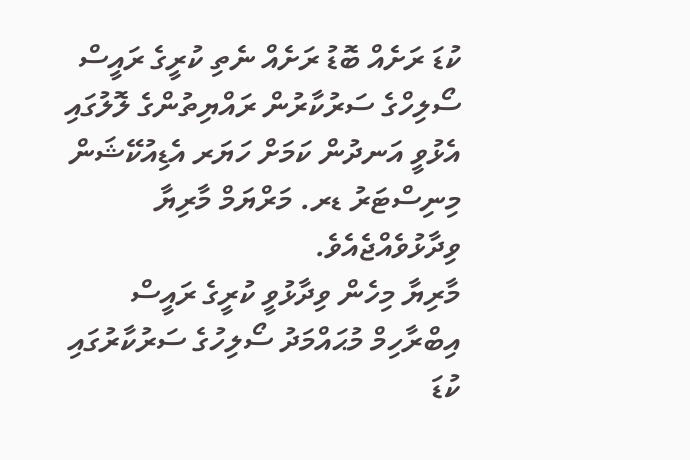ކުޑަ ރަށެއް ބޮޑު ރަށެއް ނެތި ކުރީގެ ރައީސް ސޯލިހްގެ ސަރުކާރުން ރައްޔިތުންގެ ލޮލުގައި އެޅުވީ އަނދުން ކަމަށް ހަޔަރ އެޑިއުކޭޝަން މިނިސްޓަރު ޑރ. މަރްޔަމް މާރިޔާ ވިދާޅުވެއްޖެއެވެ.
މާރިޔާ މިހެން ވިދާޅުވީ ކުރީގެ ރައީސް އިބްރާހިމް މުޙައްމަދު ސޯލިހުގެ ސަރުކާރުގައި ކުޑަ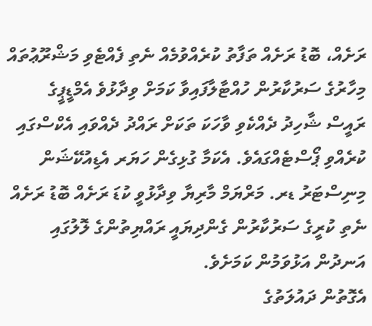ރަށެއް، ބޮޑު ރަށެއް ތަފާތު ކުރެއްވުމެއް ނެތި ފެއްޓެވި މަޝްރޫޢުތައް މިހާރުގެ ސަރުކާރުން ހުއްޓާލާފައިވާ ކަމަށް ވިދާޅުވެ އެމްޑީޕީގެ ރައީސް ޝާހިދު ދެއްކެވި ވާހަކަ ތަކަށް ރައްދު ދެއްވައި އެކްސްގައި ކުރެއްވި ޕޯސްޓެއްގައެވެ. އެކަމާ ގުޅިގެން ހަޔަރ އެޑިއުކޭޝަން މިނިސްޓަރު ޑރ. މަރްޔަމް މާރިޔާ ވިދާޅުވީ ކުޑަ ރަށެއް ބޮޑު ރަށެއް ނެތި ކުރީގެ ސަރުކާރުން ގެންދިޔައީ ރައްޔިތުންގެ ލޮލުގައި އަނދުން އަޅުވަމުން ކަމަށެވެ.
އެގޮތުން ދައުލަތުގެ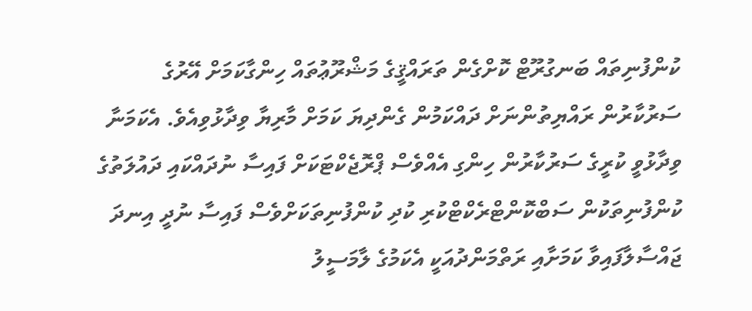ކުންފުނިތައް ބަނގުރޫޓް ކޮށްގެން ތަރައްޤީގެ މަޝްރޫޢުތައް ހިންގާކަމަށް އޭރުގެ ސަރުކާރުން ރައްޔިތުންނަށް ދައްކަމުން ގެންދިޔަ ކަމަށް މާރިޔާ ވިދާޅުވިއެވެ. އެކަމަނާ ވިދާޅުވީ ކުރީގެ ސަރުކާރުން ހިންގި އެއްވެސް ޕްރޮޖެކްޓަކަށް ފައިސާ ނުދައްކައި ދައުލަތުގެ ކުންފުނިތަކުން ސަބްކޮންޓްރެކްޓްކުރި ކުދި ކުންފުނިތަކަށްވެސް ފައިސާ ނުދީ އިނދަ ޖައްސާލާފައިވާ ކަމަށާއި ރަތްމަންދުއަކީ އެކަމުގެ ލާމަސީލު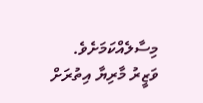މިސާލެއްކަމަށެވެ.
ވަޒީރު މާރިޔާ އިތުރަށް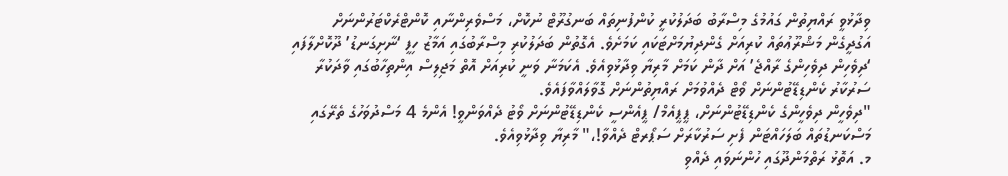ވިދާޅުވީ ރައްޔިތުން ގައުމުގެ މިސްރާބު ބަދަލުކުރީ ކުންފުނިތައް ބަނގުރޫޓް ނުކޮށް، މަސްވެރިންނާއި ކޮންޓްރެކްޓަރުންނަށް އަގުދީގެން މަޝްރޫޢުތައް ކުރިއަށް ގެންދިޔުމަށްޓަކައި ކަމަށެވެ. އެގޮތުން ބަދަލުކުރި މިސްރާބުގައި އަމާޒު ހިފީ ‘ނާށިގަނޑު’ ދޫކޮށްލާފައި ‘ދިވެހިން ދިވެހިންގެ ރާއްޖެ’ އަށް ދާން ކަމަށް މާރިޔާ ވިދާޅުވިއެވެ. އެކަމަނާ ވަނީ ކުރިއަށް އޮތް މަޖިލިސް އިންތިހާބުގައި ވާދަކުރާ ސަރުކާރު ކެންޑިޑޭޓުންނަށް ވޯޓް ދެއްވުމަށް ރައްޔިތުންނަށް ގޮވާލައްވާފައެވެ.
"ދިވެހީން ދިވެހީންގެ ކެންޑިޑޭޓުންނަށް، ޕީޕީއެމް/ ޕީއެންސީ ކެންޑިޑޭޓުންނަށް ވޯޓު ދެއްވަންވީ! އެންމެ 4 މަސްދުވަހުގެ ތެރޭގައި މަސްކަނޑުތައް ބަލަހައްޓަން ފެށި ސަރުކާރަށް ސަޕޯރޓް ދެއްވާ!،" މާރިޔާ ވިދާޅުވިއެވެ.
މ. އަތޮޅު ރަތްމަންދޫގައި ހުންނަވައި ދެއްވި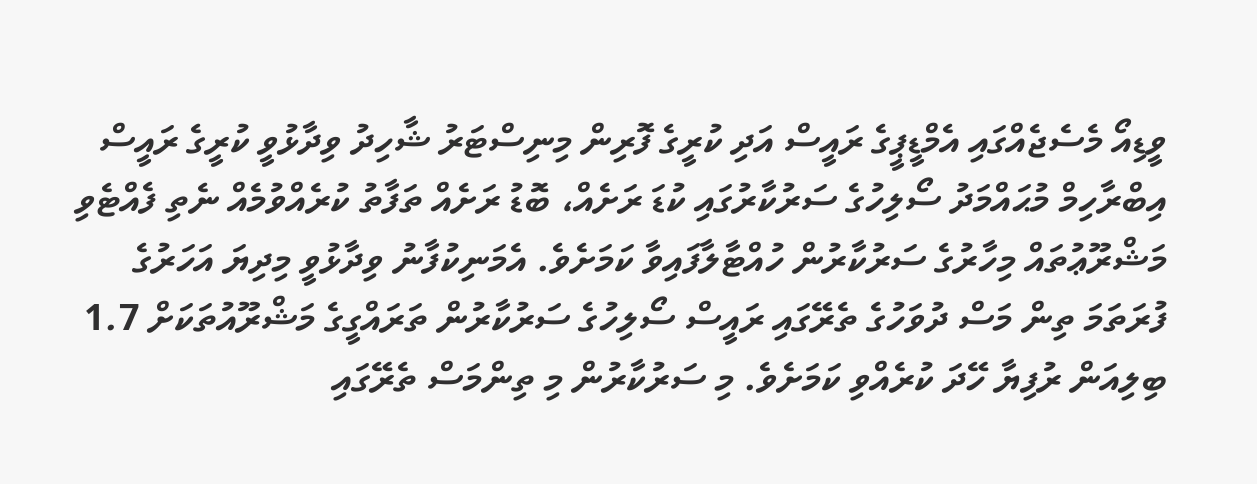ވީޑިއޯ މެސެޖެއްގައި އެމްޑީޕީގެ ރައީސް އަދި ކުރީގެ ފޮރިން މިނިސްޓަރު ޝާހިދު ވިދާޅުވީ ކުރީގެ ރައީސް އިބްރާހިމް މުޙައްމަދު ސޯލިހުގެ ސަރުކާރުގައި ކުޑަ ރަށެއް، ބޮޑު ރަށެއް ތަފާތު ކުރެއްވުމެއް ނެތި ފެއްޓެވި މަޝްރޫޢުތައް މިހާރުގެ ސަރުކާރުން ހުއްޓާލާފައިވާ ކަމަށެވެ. އެމަނިކުފާނު ވިދާޅުވީ މިދިޔަ އަހަރުގެ ފުރަތަމަ ތިން މަސް ދުވަހުގެ ތެރޭގައި ރައީސް ސޯލިހުގެ ސަރުކާރުން ތަރައްގީގެ މަޝްރޫއުތަކަށް 1.7 ބިލިއަން ރުފިޔާ ހޭދަ ކުރެއްވި ކަމަށެވެ. މި ސަރުކާރުން މި ތިންމަސް ތެރޭގައި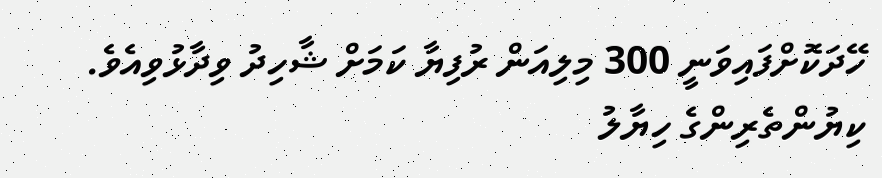ހޭދަކޮށްފައިވަނީ 300 މިލިއަން ރުފިޔާ ކަމަށް ޝާހިދު ވިދާޅުވިއެވެ.
ކިޔުންތެރިންގެ ހިޔާލު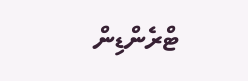ޓްރެންޑިން